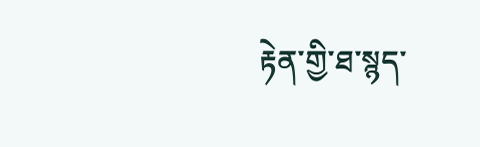རྟེན་གྱི་ཐ་སྙད་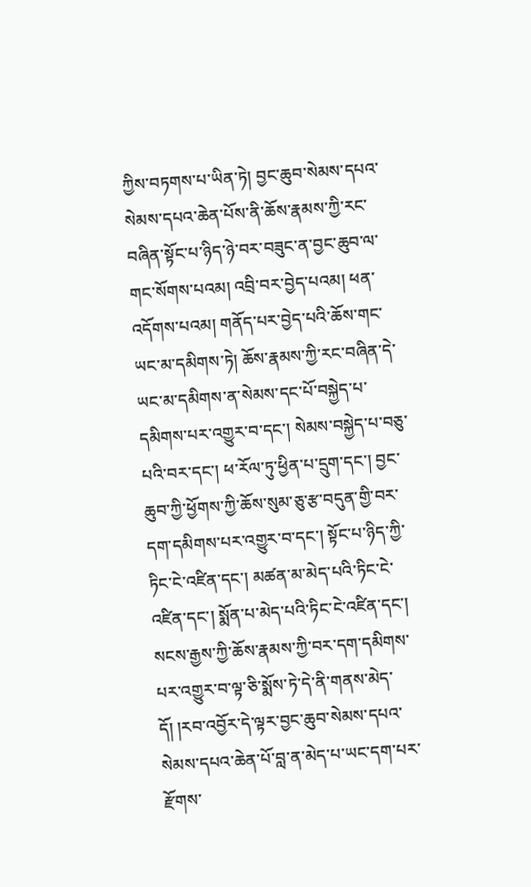ཀྱིས་བཏགས་པ་ཡིན་ཏེ། བྱང་ཆུབ་སེམས་དཔའ་སེམས་དཔའ་ཆེན་པོས་ནི་ཆོས་རྣམས་ཀྱི་རང་བཞིན་སྟོང་པ་ཉིད་ཉེ་བར་བཟུང་ན་བྱང་ཆུབ་ལ་གང་སོགས་པའམ། འབྲི་བར་བྱེད་པའམ། ཕན་འདོགས་པའམ། གནོད་པར་བྱེད་པའི་ཆོས་གང་ཡང་མ་དམིགས་ཏེ། ཆོས་རྣམས་ཀྱི་རང་བཞིན་དེ་ཡང་མ་དམིགས་ན་སེམས་དང་པོ་བསྐྱེད་པ་དམིགས་པར་འགྱུར་བ་དང་། སེམས་བསྐྱེད་པ་བཅུ་པའི་བར་དང་། ཕ་རོལ་ཏུ་ཕྱིན་པ་དྲུག་དང་། བྱང་ཆུབ་ཀྱི་ཕྱོགས་ཀྱི་ཆོས་སུམ་ཅུ་རྩ་བདུན་གྱི་བར་དག་དམིགས་པར་འགྱུར་བ་དང་། སྟོང་པ་ཉིད་ཀྱི་ཏིང་ངེ་འཛིན་དང་། མཚན་མ་མེད་པའི་ཏིང་ངེ་འཛིན་དང་། སྨོན་པ་མེད་པའི་ཏིང་ངེ་འཛིན་དང་། སངས་རྒྱས་ཀྱི་ཆོས་རྣམས་ཀྱི་བར་དག་དམིགས་པར་འགྱུར་བ་ལྟ་ཅི་སྨོས་ཏེ་དེ་ནི་གནས་མེད་དོ། །རབ་འབྱོར་དེ་ལྟར་བྱང་ཆུབ་སེམས་དཔའ་སེམས་དཔའ་ཆེན་པོ་བླ་ན་མེད་པ་ཡང་དག་པར་རྫོགས་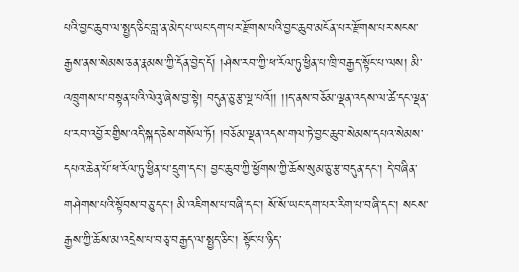པའི་བྱང་ཆུབ་ལ་སྤྱད་ཅིང་བླ་ན་མེད་པ་ཡང་དག་པར་རྫོགས་པའི་བྱང་ཆུབ་མངོན་པར་རྫོགས་པར་སངས་རྒྱས་ནས་སེམས་ཅན་རྣམས་ཀྱི་དོན་བྱེད་དོ། །ཤེས་རབ་ཀྱི་ཕ་རོལ་ཏུ་ཕྱིན་པ་ཁྲི་བརྒྱད་སྟོང་པ་ལས། མི་འཁྲུགས་པ་བསྟན་པའི་ལེའུ་ཞེས་བྱ་སྟེ། བདུན་ཅུ་རྩ་ལྔ་པའོ།། །།ད་ནས་བཅོམ་ལྡན་འདས་ལ་ཚེ་དང་ལྡན་པ་རབ་འབྱོར་གྱིས་འདི་སྐད་ཅེས་གསོལ་ཏོ། །བཅོམ་ལྡན་འདས་གལ་ཏེ་བྱང་ཆུབ་སེམས་དཔའ་སེམས་དཔའ་ཆེན་པོ་ཕ་རོལ་ཏུ་ཕྱིན་པ་དྲུག་དང་། བྱང་ཆུབ་ཀྱི་ཕྱོགས་ཀྱི་ཆོས་སུམ་ཅུ་རྩ་བདུན་དང་། དེ་བཞིན་གཤེགས་པའི་སྟོབས་བཅུ་དང་། མི་འཇིགས་པ་བཞི་དང་། སོ་སོ་ཡང་དག་པར་རིག་པ་བཞི་དང་། སངས་རྒྱས་ཀྱི་ཆོས་མ་འདྲེས་པ་བཅྭ་བརྒྱད་ལ་སྤྱད་ཅིང་། སྟོང་པ་ཉིད་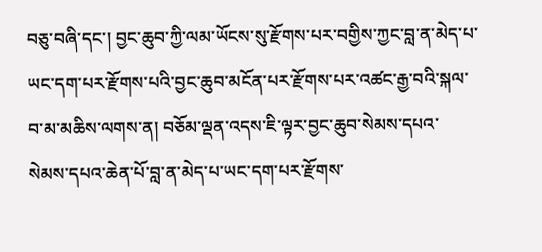བཅུ་བཞི་དང་། བྱང་ཆུབ་ཀྱི་ལམ་ཡོངས་སུ་རྫོགས་པར་བགྱིས་ཀྱང་བླ་ན་མེད་པ་ཡང་དག་པར་རྫོགས་པའི་བྱང་ཆུབ་མངོན་པར་རྫོགས་པར་འཚང་རྒྱ་བའི་སྐལ་བ་མ་མཆིས་ལགས་ན། བཅོམ་ལྡན་འདས་ཇི་ལྟར་བྱང་ཆུབ་སེམས་དཔའ་སེམས་དཔའ་ཆེན་པོ་བླ་ན་མེད་པ་ཡང་དག་པར་རྫོགས་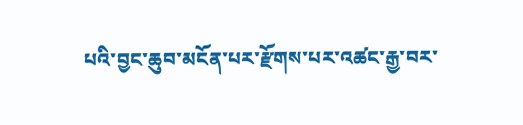པའི་བྱང་ཆུབ་མངོན་པར་རྫོགས་པར་འཚང་རྒྱ་བར་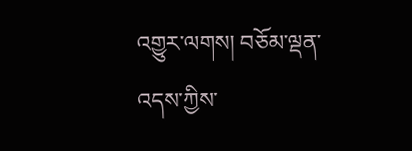འགྱུར་ལགས། བཅོམ་ལྡན་འདས་ཀྱིས་